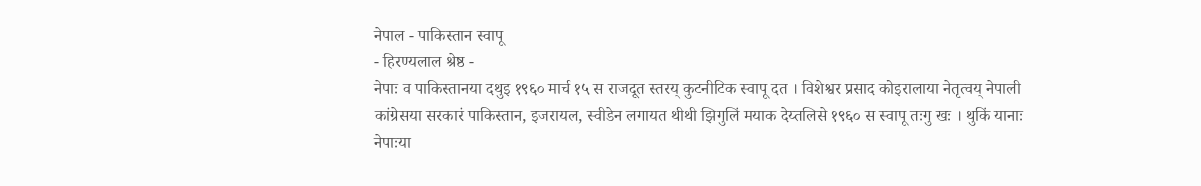नेपाल - पाकिस्तान स्वापू
- हिरण्यलाल श्रेष्ठ -
नेपाः व पाकिस्तानया दथुइ १९६० मार्च १५ स राजदूत स्तरय् कुटनीटिक स्वापू दत । विशेश्वर प्रसाद कोइरालाया नेतृत्वय् नेपाली कांग्रेसया सरकारं पाकिस्तान, इजरायल, स्वीडेन लगायत थीथी झिगुलिं मयाक देय्तलिसे १९६० स स्वापू तःगु खः । थुकिं यानाः नेपाःया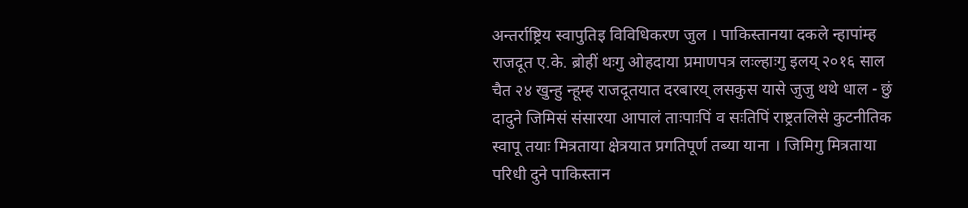अन्तर्राष्ट्रिय स्वापुतिइ विविधिकरण जुल । पाकिस्तानया दकले न्हापांम्ह राजदूत ए.के. ब्रोहीं थःगु ओहदाया प्रमाणपत्र लःल्हाःगु इलय् २०१६ साल चैत २४ खुन्हु न्हूम्ह राजदूतयात दरबारय् लसकुस यासे जुजु थथे धाल - छुं दादुने जिमिसं संसारया आपालं ताःपाःपिं व सःतिपिं राष्ट्रतलिसे कुटनीतिक स्वापू तयाः मित्रताया क्षेत्रयात प्रगतिपूर्ण तब्या याना । जिमिगु मित्रताया परिधी दुने पाकिस्तान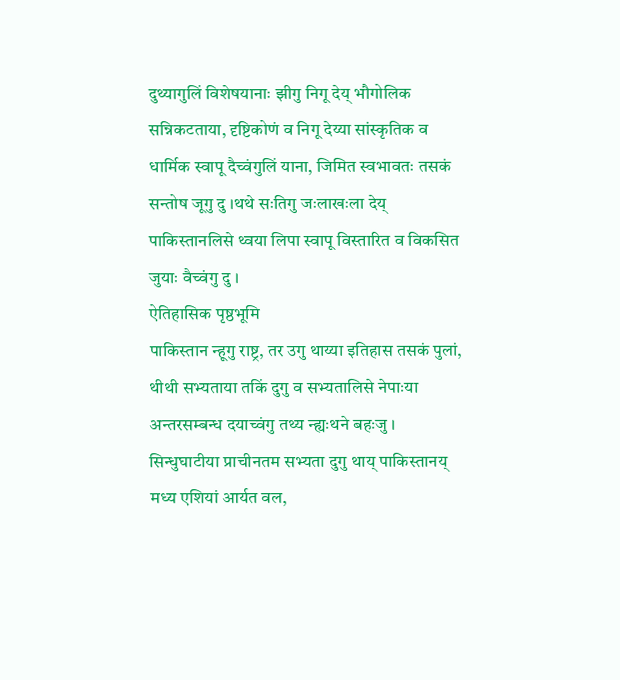दुथ्यागुलिं विशेषयानाः झीगु निगू देय् भौगोलिक सन्निकटताया, दृष्टिकोणं व निगू देय्या सांस्कृतिक व धार्मिक स्वापू दैच्वंगुलिं याना, जिमित स्वभावतः तसकं सन्तोष जूगु दु ।थथे सःतिगु जःलाखःला देय् पाकिस्तानलिसे थ्वया लिपा स्वापू विस्तारित व विकसित जुयाः वैच्वंगु दु ।
ऐतिहासिक पृष्ठभूमि
पाकिस्तान न्हूगु राष्ट्र, तर उगु थाय्या इतिहास तसकं पुलां, थीथी सभ्यताया तकिं दुगु व सभ्यतालिसे नेपाःया अन्तरसम्बन्ध दयाच्वंगु तथ्य न्ह्यःथने बहःजु । सिन्धुघाटीया प्राचीनतम सभ्यता दुगु थाय् पाकिस्तानय् मध्य एशियां आर्यत वल,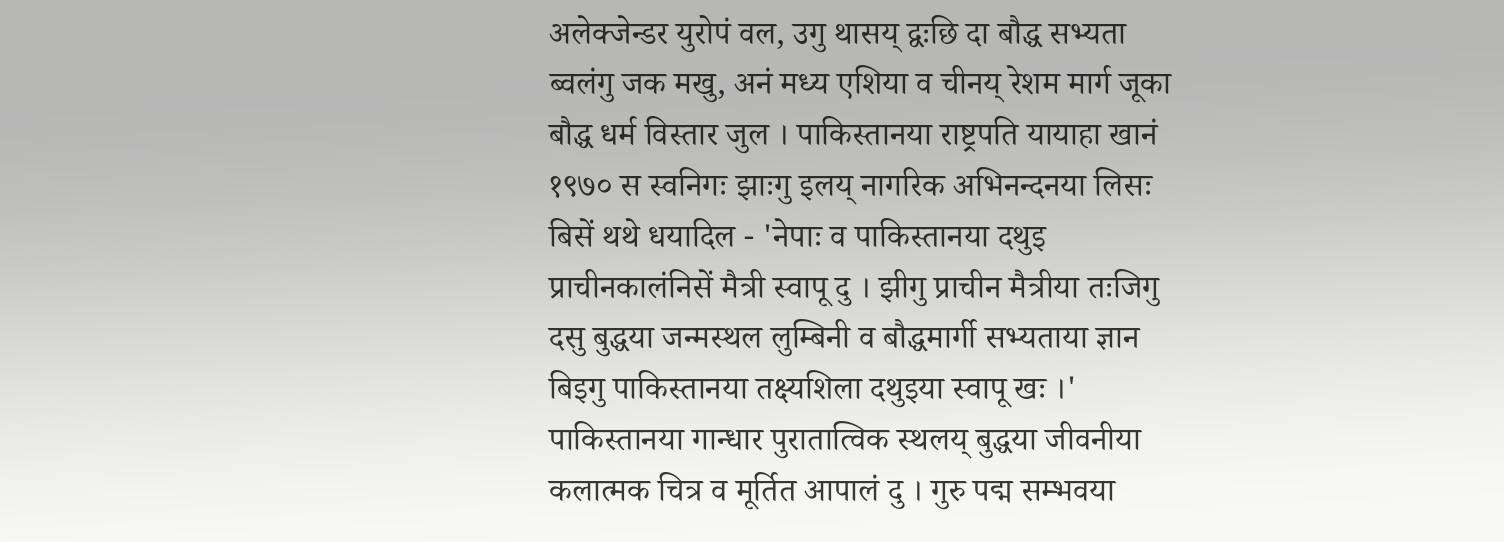अलेक्जेन्डर युरोपं वल, उगु थासय् द्वःछि दा बौद्ध सभ्यता ब्वलंगु जक मखु, अनं मध्य एशिया व चीनय् रेशम मार्ग जूका बौद्ध धर्म विस्तार जुल । पाकिस्तानया राष्ट्रपति यायाहा खानं १९७० स स्वनिगः झाःगु इलय् नागरिक अभिनन्दनया लिसः बिसें थथे धयादिल - 'नेपाः व पाकिस्तानया दथुइ प्राचीनकालंनिसें मैत्री स्वापू दु । झीगु प्राचीन मैत्रीया तःजिगु दसु बुद्धया जन्मस्थल लुम्बिनी व बौद्धमार्गी सभ्यताया ज्ञान बिइगु पाकिस्तानया तक्ष्यशिला दथुइया स्वापू खः ।' पाकिस्तानया गान्धार पुरातात्विक स्थलय् बुद्धया जीवनीया कलात्मक चित्र व मूर्तित आपालं दु । गुरु पद्म सम्भवया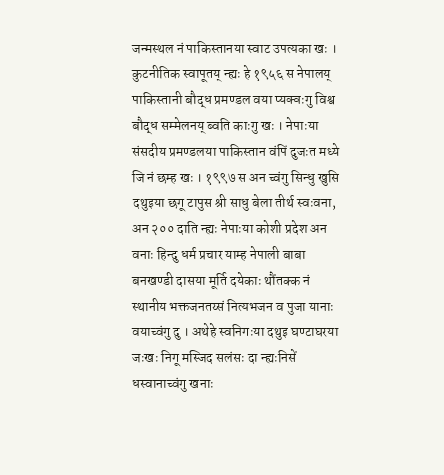जन्मस्थल नं पाकिस्तानया स्वाट उपत्यका खः ।
कुटनीतिक स्वापूतय् न्ह्यः हे १९५६ स नेपालय् पाकिस्तानी बौद्ध प्रमण्डल वया प्यक्वःगु विश्व बौद्ध सम्मेलनय् ब्वति काःगु खः । नेपाःया संसदीय प्रमण्डलया पाकिस्तान वंपिं दुजःत मध्ये जि नं छम्ह खः । १९९७ स अन च्वंगु सिन्धु खुसि दथुइया छगू टापुस श्री साधु बेला तीर्थ स्वःवना, अन २०० दाति न्ह्यः नेपाःया कोशी प्रदेश अन वनाः हिन्दु धर्म प्रचार याम्ह नेपाली बाबा बनखण्डी दासया मूर्ति दयेकाः थौंतक्क नं स्थानीय भक्तजनतय्सं नित्यभजन व पुजा यानाः वयाच्वंगु दु । अथेहे स्वनिगःया दथुइ घण्टाघरया जःखः निगू मस्जिद सलंसः दा न्ह्यःनिसें धस्वानाच्वंगु खनाः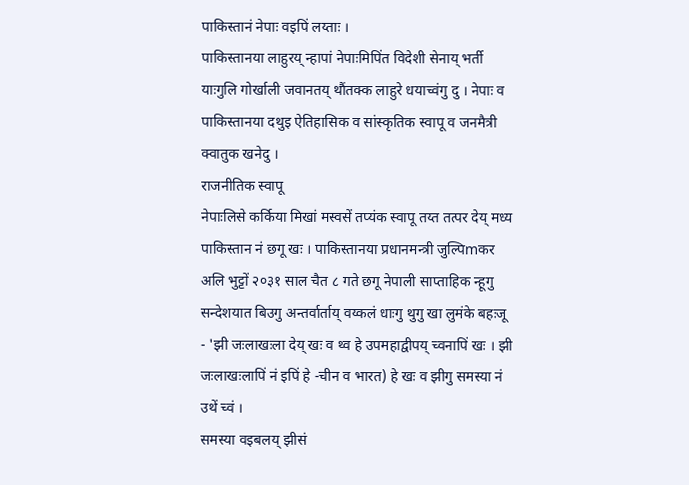पाकिस्तानं नेपाः वइपिं लय्ताः ।
पाकिस्तानया लाहुरय् न्हापां नेपाःमिपिंत विदेशी सेनाय् भर्ती याःगुलि गोर्खाली जवानतय् थौंतक्क लाहुरे धयाच्वंगु दु । नेपाः व पाकिस्तानया दथुइ ऐतिहासिक व सांस्कृतिक स्वापू व जनमैत्री क्वातुक खनेदु ।
राजनीतिक स्वापू
नेपाःलिसे कर्किया मिखां मस्वसें तप्यंक स्वापू तय्त तत्पर देय् मध्य पाकिस्तान नं छगू खः । पाकिस्तानया प्रधानमन्त्री जुल्पिmकर अलि भुट्टों २०३१ साल चैत ८ गते छगू नेपाली साप्ताहिक न्हूगु सन्देशयात बिउगु अन्तर्वार्ताय् वय्कलं धाःगु थुगु खा लुमंके बहःजू - 'झी जःलाखःला देय् खः व थ्व हे उपमहाद्वीपय् च्वनापिं खः । झी जःलाखःलापिं नं इपिं हे -चीन व भारत) हे खः व झीगु समस्या नं उथें च्वं ।
समस्या वइबलय् झीसं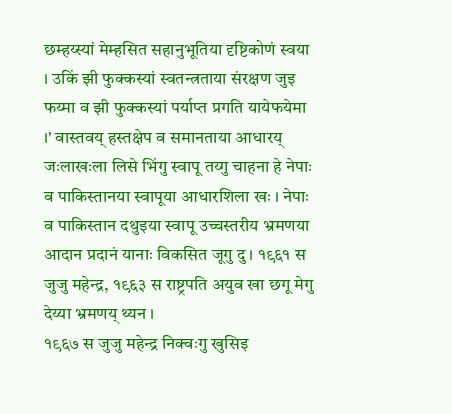छम्हय्स्यां मेम्हसित सहानुभूतिया दृष्टिकोणं स्वया । उकिं झी फुक्कस्यां स्वतन्त्रताया संरक्षण जुइ फय्मा व झी फुक्कस्यां पर्याप्त प्रगति यायेफयेमा ।' वास्तवय् हस्तक्षेप व समानताया आधारय् जःलाखःला लिसे भिंगु स्वापू तय्गु चाहना हे नेपाः व पाकिस्तानया स्वापूया आधारशिला खः । नेपाः व पाकिस्तान दथुइया स्वापू उच्चस्तरीय भ्रमणया आदान प्रदानं यानाः विकसित जूगु दु । १९६१ स जुजु महेन्द्र, १९६३ स राष्ट्रपति अयुव खा छगू मेगु देय्या भ्रमणय् थ्यन ।
१९६७ स जुजु महेन्द्र निक्वःगु खुसिइ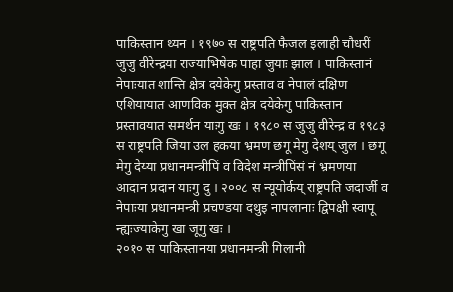पाकिस्तान थ्यन । १९७० स राष्ट्रपति फैजल इलाही चौधरीं जुजु वीरेन्द्रया राज्याभिषेक पाहा जुयाः झाल । पाकिस्तानं नेपाःयात शान्ति क्षेत्र दयेकेगु प्रस्ताव व नेपालं दक्षिण एशियायात आणविक मुक्त क्षेत्र दयेकेगु पाकिस्तान प्रस्तावयात समर्थन याःगु खः । १९८० स जुजु वीरेन्द्र व १९८३ स राष्ट्रपति जिया उल हकया भ्रमण छगू मेगु देशय् जुल । छगू मेगु देय्या प्रधानमन्त्रीपिं व विदेश मन्त्रीपिंसं नं भ्रमणया आदान प्रदान याःगु दु । २००८ स न्यूयोर्कय् राष्ट्रपति जदार्जी व नेपाःया प्रधानमन्त्री प्रचण्डया दथुइ नापलानाः द्विपक्षी स्वापू न्ह्यःज्याकेगु खा जूगु खः ।
२०१० स पाकिस्तानया प्रधानमन्त्री गिलानी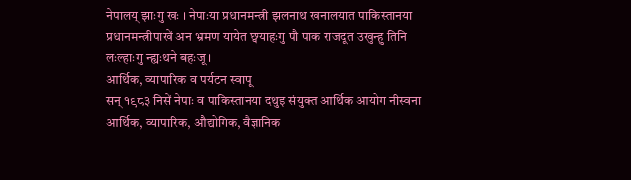नेपालय् झाःगु खः । नेपाःया प्रधानमन्त्री झलनाथ खनालयात पाकिस्तानया प्रधानमन्त्रीपाखें अन भ्रमण यायेत छ्वयाहःगु पौ पाक राजदूत उखुन्हु तिनि लःल्हाःगु न्ह्यःथने बहःजू ।
आर्थिक, व्यापारिक व पर्यटन स्वापू
सन् १९८३ निसें नेपाः व पाकिस्तानया दथुइ संयुक्त आर्थिक आयोग नीस्वना आर्थिक, व्यापारिक, औद्योगिक, वैज्ञानिक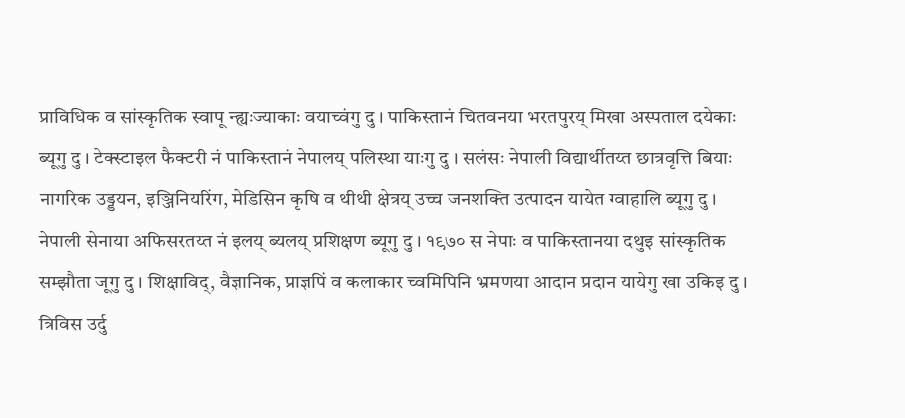प्राविधिक व सांस्कृतिक स्वापू न्ह्यःज्याकाः वयाच्वंगु दु । पाकिस्तानं चितवनया भरतपुरय् मिखा अस्पताल दयेकाः ब्यूगु दु । टेक्स्टाइल फैक्टरी नं पाकिस्तानं नेपालय् पलिस्था याःगु दु । सलंसः नेपाली विद्यार्थीतय्त छात्रवृत्ति बियाः नागरिक उड्डयन, इञ्जिनियरिंग, मेडिसिन कृषि व थीथी क्षेत्रय् उच्च जनशक्ति उत्पादन यायेत ग्वाहालि ब्यूगु दु । नेपाली सेनाया अफिसरतय्त नं इलय् ब्यलय् प्रशिक्षण ब्यूगु दु । १९७० स नेपाः व पाकिस्तानया दथुइ सांस्कृतिक सम्झौता जूगु दु । शिक्षाविद्, वैज्ञानिक, प्राज्ञपिं व कलाकार च्वमिपिनि भ्रमणया आदान प्रदान यायेगु खा उकिइ दु । त्रिविस उर्दु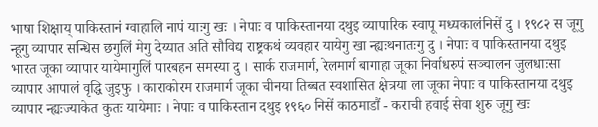भाषा शिक्षाय् पाकिस्तानं ग्वाहालि नापं याःगु खः । नेपाः व पाकिस्तानया दथुइ व्यापारिक स्वापू मध्यकालंनिसें दु । १९८२ स जूगु न्हूगु व्यापार सन्धिस छगुलिं मेगु देय्यात अति सौविद्य राष्ट्रकथं व्यवहार यायेगु खा न्ह्यःथनातःगु दु । नेपाः व पाकिस्तानया दथुइ भारत जूका व्यापार यायेमागुलिं पारबहन समस्या दु । सार्क राजमार्ग, रेलमार्ग बागाहा जूका निर्वाधरुपं सञ्चालन जुलधाःसा व्यापार आपालं वृद्धि जुइफु । काराकोरम राजमार्ग जूका चीनया तिब्बत स्वशासित क्षेत्रया ला जूका नेपाः व पाकिस्तानया दथुइ व्यापार न्ह्यःज्याकेत कुतः यायेमाः । नेपाः व पाकिस्तान दथुइ १९६० निसें काठमाडौं - कराची हवाई सेवा शुरु जूगु खः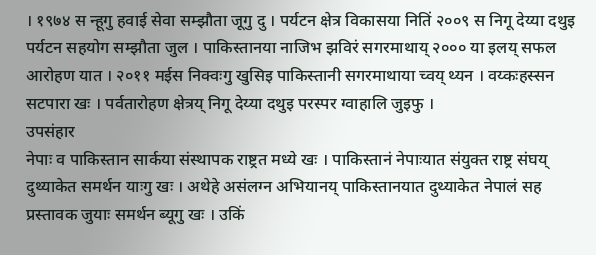। १९७४ स न्हूगु हवाई सेवा सम्झौता जूगु दु । पर्यटन क्षेत्र विकासया नितिं २००९ स निगू देय्या दथुइ पर्यटन सहयोग सम्झौता जुल । पाकिस्तानया नाजिभ झविरं सगरमाथाय् २००० या इलय् सफल आरोहण यात । २०११ मईस निक्वःगु खुसिइ पाकिस्तानी सगरमाथाया च्वय् थ्यन । वय्कःहस्सन सटपारा खः । पर्वतारोहण क्षेत्रय् निगू देय्या दथुइ परस्पर ग्वाहालि जुइफु ।
उपसंहार
नेपाः व पाकिस्तान सार्कया संस्थापक राष्ट्रत मध्ये खः । पाकिस्तानं नेपाःयात संयुक्त राष्ट्र संघय् दुथ्याकेत समर्थन याःगु खः । अथेहे असंलग्न अभियानय् पाकिस्तानयात दुथ्याकेत नेपालं सह प्रस्तावक जुयाः समर्थन ब्यूगु खः । उकिं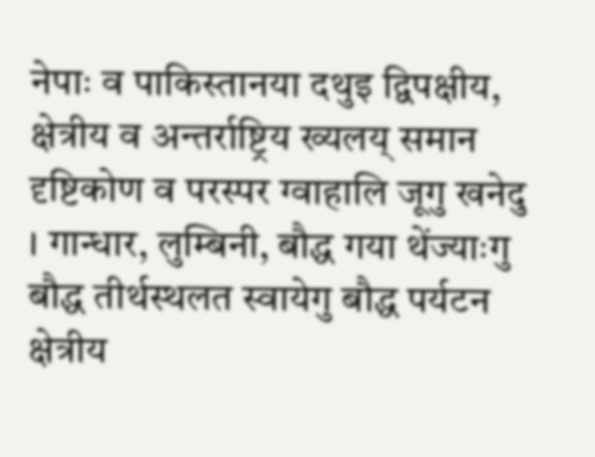नेपाः व पाकिस्तानया दथुइ द्विपक्षीय, क्षेत्रीय व अन्तर्राष्ट्रिय ख्यलय् समान दृष्टिकोण व परस्पर ग्वाहालि जूगु खनेदु । गान्धार, लुम्बिनी, बौद्ध गया थेंज्याःगु बौद्ध तीर्थस्थलत स्वायेगु बौद्ध पर्यटन क्षेत्रीय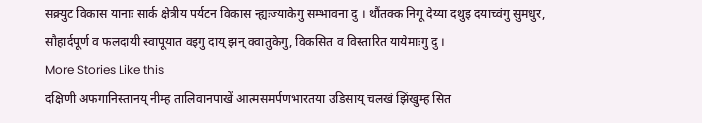सक्र्युट विकास यानाः सार्क क्षेत्रीय पर्यटन विकास न्ह्यःज्याकेगु सम्भावना दु । थौंतक्क निगू देय्या दथुइ दयाच्वंगु सुमधुर, सौहार्दपूर्ण व फलदायी स्वापूयात वइगु दाय् झन् क्वातुकेगु, विकसित व विस्तारित यायेमाःगु दु ।
More Stories Like this
दक्षिणी अफगानिस्तानय् नीम्ह तालिवानपाखें आत्मसमर्पणभारतया उडिसाय् चलखं झिंखुम्ह सित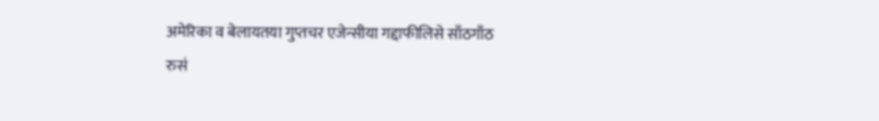अमेरिका व बेलायतया गुप्तचर एजेन्सीया गद्दाफीलिसे साँठगाँठ
रुसं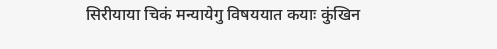सिरीयाया चिकं मन्यायेगु विषययात कयाः कुंखिन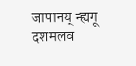जापानय् न्ह्यगू दशमलव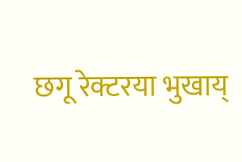छगू रेक्टरया भुखाय्